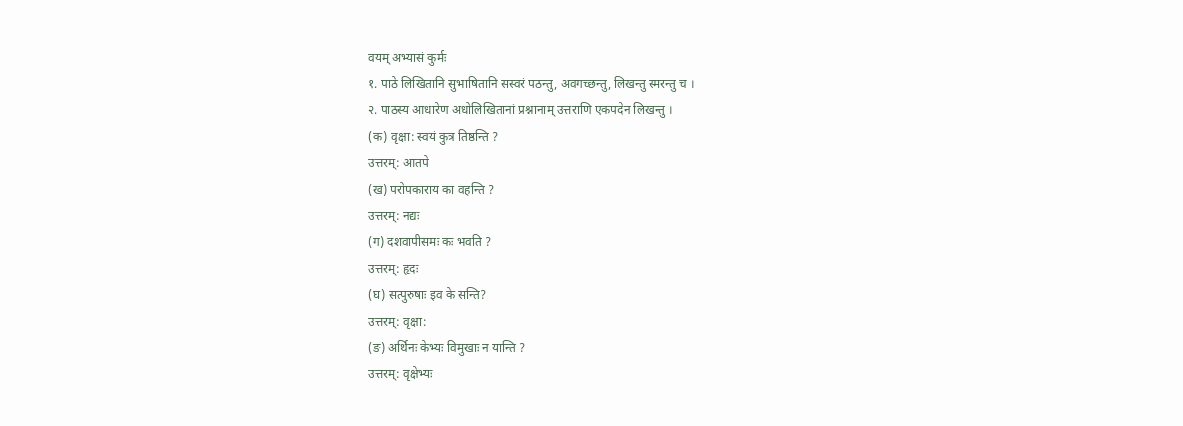वयम् अभ्यासं कुर्मः
१. पाठे लिखितानि सुभाषितानि सस्वरं पठन्तु, अवगच्छन्तु, लिखन्तु स्मरन्तु च ।
२. पाठस्य आधारेण अधोलिखितानां प्रश्नानाम् उत्तराणि एकपदेन लिखन्तु ।
(क) वृक्षा: स्वयं कुत्र तिष्ठन्ति ?
उत्तरम्: आतपे
(ख) परोपकाराय का वहन्ति ?
उत्तरम्: नद्यः
(ग) दशवापीसमः कः भवति ?
उत्तरम्: हृदः
(घ) सत्पुरुषाः इव के सन्ति?
उत्तरम्: वृक्षा:
(ङ) अर्थिनः केभ्यः विमुखाः न यान्ति ?
उत्तरम्: वृक्षेभ्यः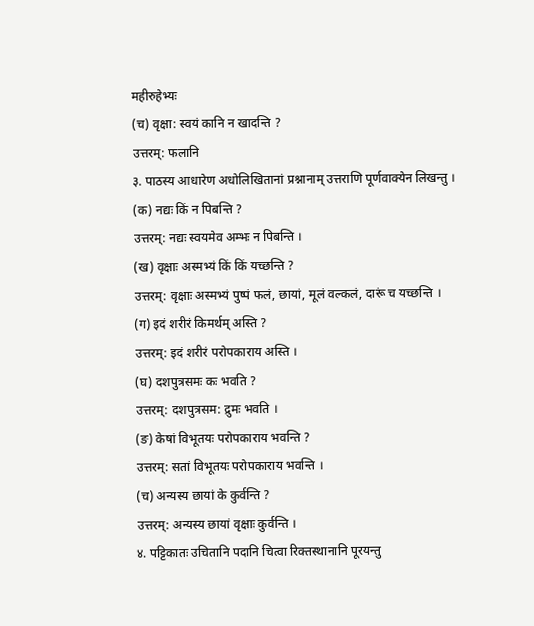महीरुहेभ्यः
(च) वृक्षा: स्वयं कानि न खादन्ति ?
उत्तरम्: फलानि
३. पाठस्य आधारेण अधोलिखितानां प्रश्नानाम् उत्तराणि पूर्णवाक्येन लिखन्तु ।
(क) नद्यः किं न पिबन्ति ?
उत्तरम्: नद्यः स्वयमेव अम्भः न पिबन्ति ।
(ख) वृक्षाः अस्मभ्यं किं किं यच्छन्ति ?
उत्तरम्: वृक्षाः अस्मभ्यं पुष्पं फलं, छायां, मूलं वल्कलं, दारूं च यच्छन्ति ।
(ग) इदं शरीरं किमर्थम् अस्ति ?
उत्तरम्: इदं शरीरं परोपकाराय अस्ति ।
(घ) दशपुत्रसमः कः भवति ?
उत्तरम्: दशपुत्रसम: द्रुमः भवति ।
(ङ) केषां विभूतयः परोपकाराय भवन्ति ?
उत्तरम्: सतां विभूतयः परोपकाराय भवन्ति ।
(च) अन्यस्य छायां के कुर्वन्ति ?
उत्तरम्: अन्यस्य छायां वृक्षाः कुर्वन्ति ।
४. पट्टिकातः उचितानि पदानि चित्वा रिक्तस्थानानि पूरयन्तु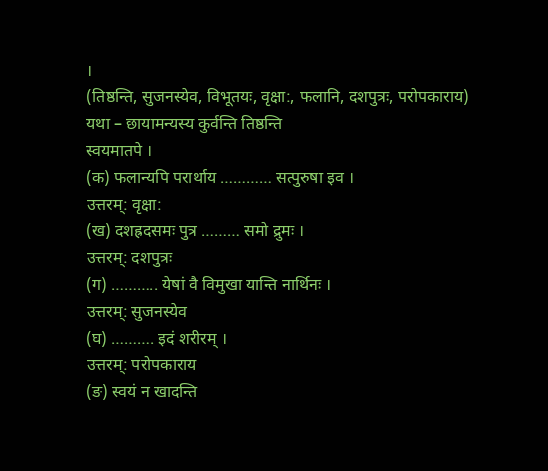।
(तिष्ठन्ति, सुजनस्येव, विभूतयः, वृक्षा:, फलानि, दशपुत्रः, परोपकाराय)
यथा – छायामन्यस्य कुर्वन्ति तिष्ठन्ति
स्वयमातपे ।
(क) फलान्यपि परार्थाय ………… सत्पुरुषा इव ।
उत्तरम्: वृक्षा:
(ख) दशह्रदसमः पुत्र ……… समो द्रुमः ।
उत्तरम्: दशपुत्रः
(ग) ……….. येषां वै विमुखा यान्ति नार्थिनः ।
उत्तरम्: सुजनस्येव
(घ) ………. इदं शरीरम् ।
उत्तरम्: परोपकाराय
(ङ) स्वयं न खादन्ति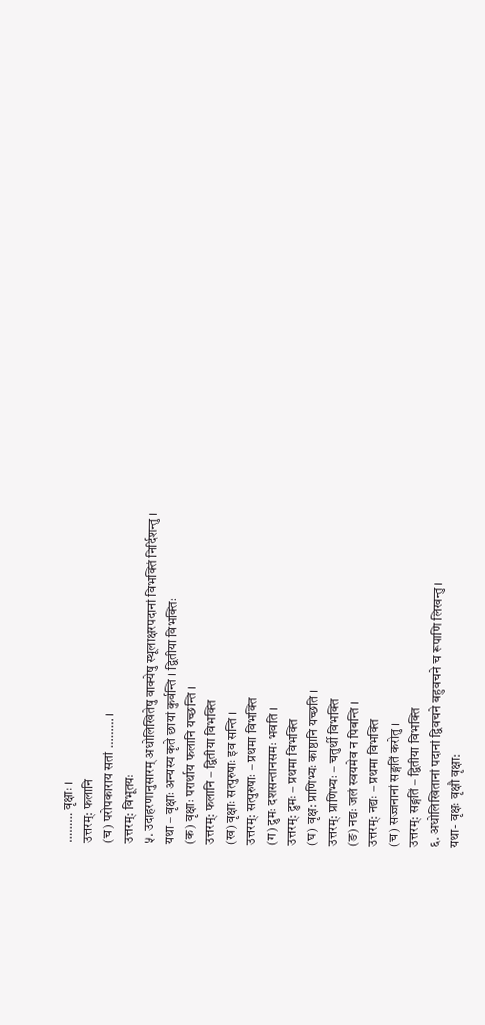……… वृक्षाः ।
उत्तरम्: फलानि
(च) परोपकाराय सतां ……… ।
उत्तरम्: विभूतयः
५. उदाहरणानुसारम् अधोलिखितेषु वाक्येषु स्थूलाक्षरपदानां विभक्तिं निर्दिशन्तु ।
यथा – वृक्षाः अन्यस्य कृते छायां कुर्वन्ति । द्वितीया विभक्तिः
(क) वृक्षाः परार्थाय फलानि यच्छन्ति ।
उत्तरम्: फलानि – द्वितीया विभक्ति
(ख) वृक्षाः सत्पुरुषाः इव सन्ति ।
उत्तरम्: सत्पुरुषाः – प्रथमा विभक्ति
(ग) द्रुमः दशसन्तानसमः भवति ।
उत्तरम्: द्रुमः – प्रथमा विभक्ति
(घ) वृक्ष: प्राणिभ्यः काष्ठानि यच्छति ।
उत्तरम्: प्राणिभ्यः – चतुर्थी विभक्ति
(ङ) नद्यः जलं स्वयमेव न पिबन्ति ।
उत्तरम्: नद्यः – प्रथमा विभक्ति
(च) सज्जनानां सङ्गतिं करोतु ।
उत्तरम्: सङ्गतिं – द्वितीया विभक्ति
६. अधोलिखितानां पदानां द्विवचने बहुवचने च रूपाणि लिखन्तु ।
यथा- वृक्षः वृक्षौ वृक्षा: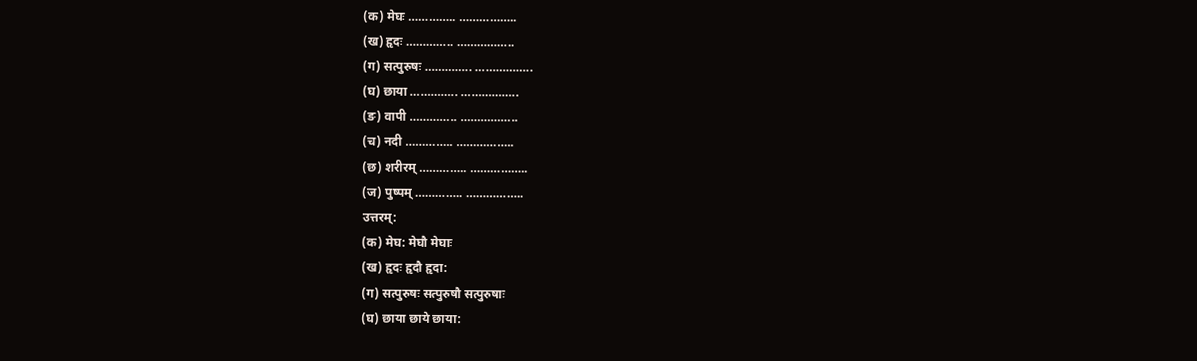(क) मेघः ………….. ……………..
(ख) हृदः ………….. ……………..
(ग) सत्पुरुषः ………….. ……………..
(घ) छाया ………….. ……………..
(ङ) वापी ………….. ……………..
(च) नदी ………….. ……………..
(छ) शरीरम् ………….. ……………..
(ज) पुष्पम् ………….. ……………..
उत्तरम्:
(क) मेघ: मेघौ मेघाः
(ख) हृदः हृदौ हृदा:
(ग) सत्पुरुषः सत्पुरुषौ सत्पुरुषाः
(घ) छाया छाये छाया: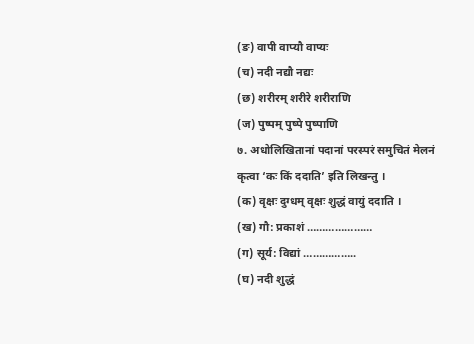(ङ) वापी वाप्यौ वाप्यः
(च) नदी नद्यौ नद्यः
(छ) शरीरम् शरीरे शरीराणि
(ज) पुष्पम् पुष्पे पुष्पाणि
७. अधोलिखितानां पदानां परस्परं समुचितं मेलनं कृत्वा ‘कः किं ददाति’ इति लिखन्तु ।
(क) वृक्षः दुग्धम् वृक्षः शुद्धं वायुं ददाति ।
(ख) गौ: प्रकाशं …………………
(ग) सूर्य: विद्यां ……………..
(घ) नदी शुद्धं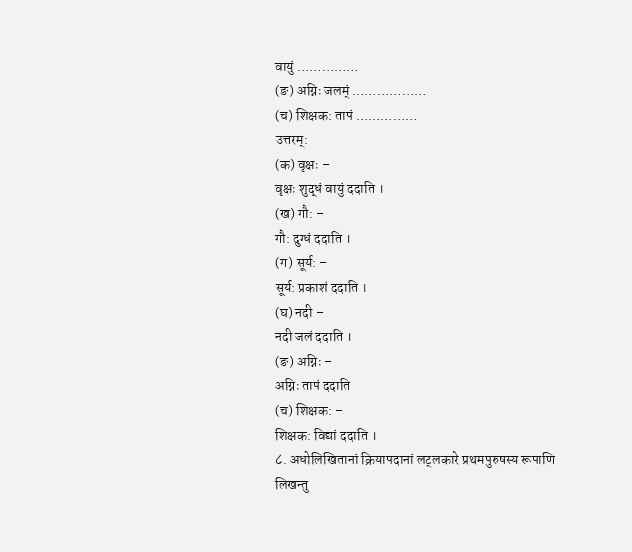वायुं ……………
(ङ) अग्निः जलम्ं ………………
(च) शिक्षक: तापं ……………
उत्तरम्:
(क) वृक्षः –
वृक्षः शुद्धं वायुं ददाति ।
(ख) गौ: –
गौ: दुग्धं ददाति ।
(ग) सूर्य: –
सूर्य: प्रकाशं ददाति ।
(घ) नदी –
नदी जलं ददाति ।
(ङ) अग्निः –
अग्निः तापं ददाति
(च) शिक्षक: –
शिक्षक: विद्यां ददाति ।
८. अधोलिखितानां क्रियापदानां लट्लकारे प्रथमपुरुषस्य रूपाणि लिखन्तु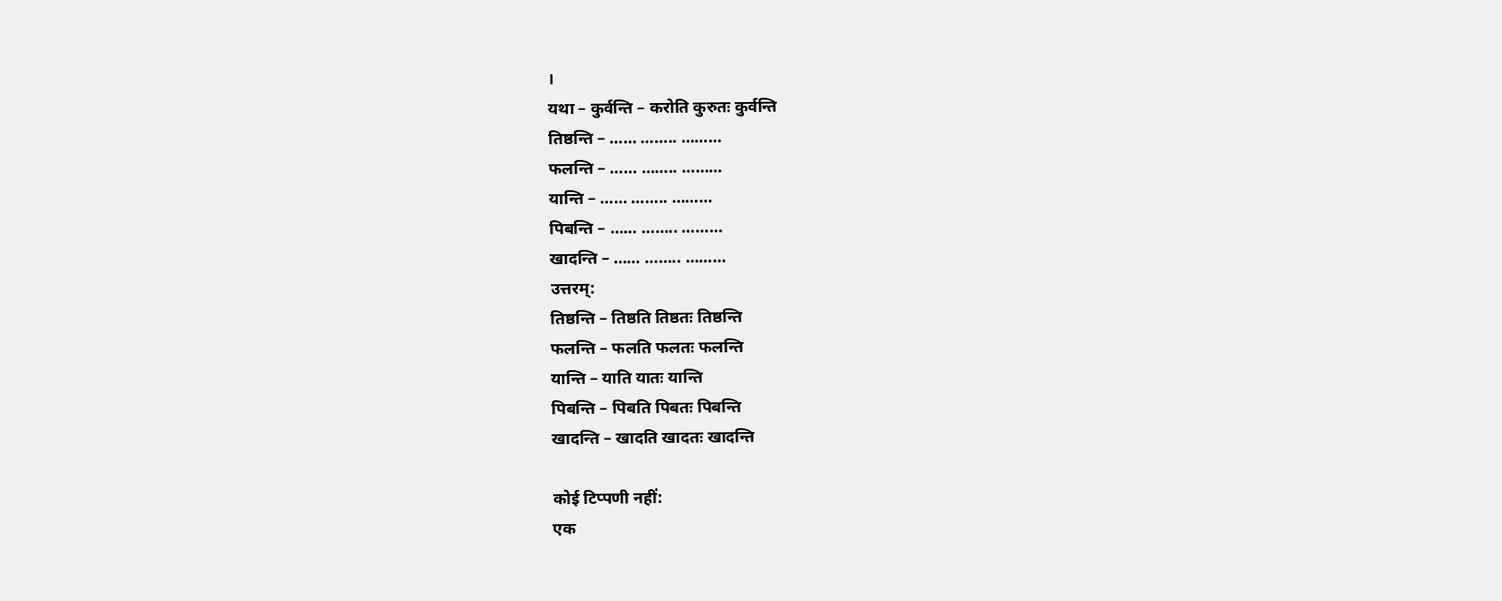।
यथा – कुर्वन्ति – करोति कुरुतः कुर्वन्ति
तिष्ठन्ति – …… …….. ………
फलन्ति – …… …….. ………
यान्ति – …… …….. ………
पिबन्ति – …… …….. ………
खादन्ति – …… …….. ………
उत्तरम्:
तिष्ठन्ति – तिष्ठति तिष्ठतः तिष्ठन्ति
फलन्ति – फलति फलतः फलन्ति
यान्ति – याति यातः यान्ति
पिबन्ति – पिबति पिबतः पिबन्ति
खादन्ति – खादति खादतः खादन्ति

कोई टिप्पणी नहीं:
एक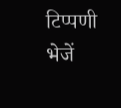टिप्पणी भेजें